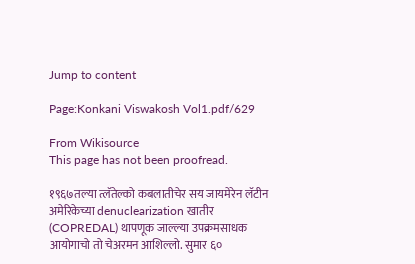Jump to content

Page:Konkani Viswakosh Vol1.pdf/629

From Wikisource
This page has not been proofread.

१९६७तल्या त्लॅतेल्को कबलातीचेर सय जायमेरेन लॅटीन अमेरिकेच्या denuclearization खातीर (COPREDAL) थापणूक जाल्ल्या उपक्रमसाधक आयोगाचो तो चेअरमन आशिल्लो. सुमार ६०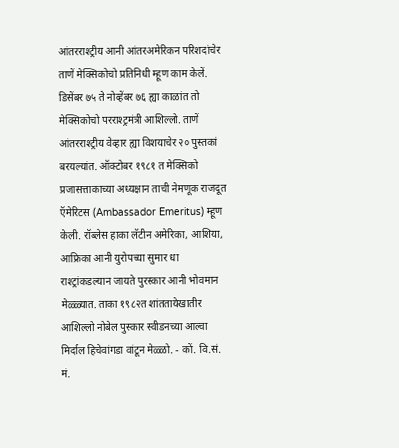आंतरराश्ट्रीय आनी आंतरअमेरिकन परिशदांचेर ताणें मेक्सिकोचो प्रतिनिधी म्हूण काम केलें. डिसेंबर ७५ ते नोव्हेंबर ७६ ह्या काळांत तो मेक्सिकोचो परराश्ट्रमंत्री आशिल्लो. ताणें आंतरराश्ट्रीय वेव्हार ह्या विशयाचेर २० पुस्तकां बरयल्यांत. ऑक्टोबर १९८१ त मेक्सिको प्रजासत्ताकाच्या अध्यक्षान ताची नेमणूक राजदूत ऍमेरिटस (Ambassador Emeritus) म्हूण केली. रॉब्लेस हाका लॅटीन अमेरिका, आशिया, आफ्रिका आनी युरोपच्या सुमार धा राश्ट्रांकडल्यान जायते पुरस्कार आनी भोवमान मेळ्ळ्यात. ताका १९८२त शांततायेखातीर आशिल्लो नोबेल पुस्कार स्वीडनच्या आल्वा मिर्दाल हिचेवांगडा वांटून मेळ्ळो. - कों. वि.सं. मं.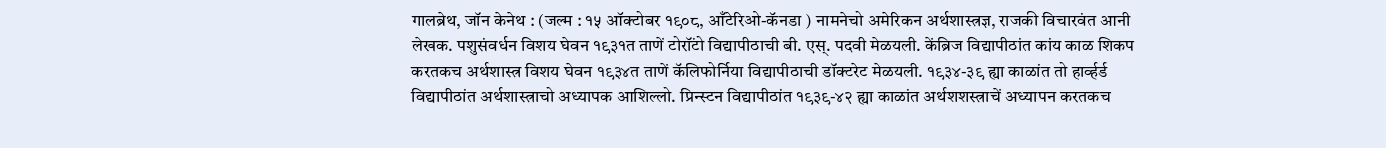गालब्रेथ, जॉन केनेथ : (जल्म : १५ ऑक्टोबर १९०८, आँटेरिओ-कॅनडा ) नामनेचो अमेरिकन अर्थशास्त्रज्ञ, राजकी विचारवंत आनी लेखक. पशुसंवर्धन विशय घेवन १९३१त ताणें टोरॉंटो विद्यापीठाची बी. एस्. पदवी मेळयली. केंब्रिज विद्यापीठांत कांय काळ शिकप करतकच अर्थशास्त्र विशय घेवन १९३४त ताणें कॅलिफोर्निया विद्यापीठाची डॉक्टरेट मेळयली. १९३४-३९ ह्या काळांत तो हार्व्हर्ड विद्यापीठांत अर्थशास्त्राचो अध्यापक आशिल्लो. प्रिन्स्टन विद्यापीठांत १९३९-४२ ह्या काळांत अर्थशशस्त्राचें अध्यापन करतकच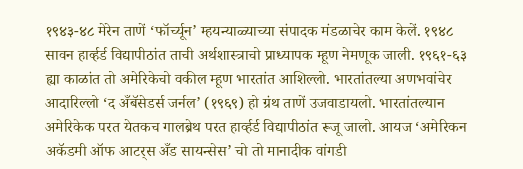१९४३-४८ मेरेन ताणें ‘फॉर्च्यून’ म्हयन्याळ्याच्या संपादक मंडळाचेर काम केलें. १९४८ सावन हार्व्हर्ड विद्यापीठांत ताची अर्थशास्त्राचो प्राध्यापक म्हूण नेमणूक जाली. १९६१-६३ ह्या काळांत तो अमेरिकेचो वकील म्हूण भारतांत आशिल्लो. भारतांतल्या अणभवांचेर आदारिल्लो ‘द अँबॅसेडर्स जर्नल’ (१९६९) हो ग्रंथ ताणें उजवाडायलो. भारतांतल्यान अमेरिकेक परत येतकच गालब्रेथ परत हार्व्हर्ड विद्यापीठांत रूजू जालो. आयज ‘अमेरिकन अकॅडमी ऑफ आटर्‌‌स अँड सायन्सेस’ चो तो मानादीक वांगडी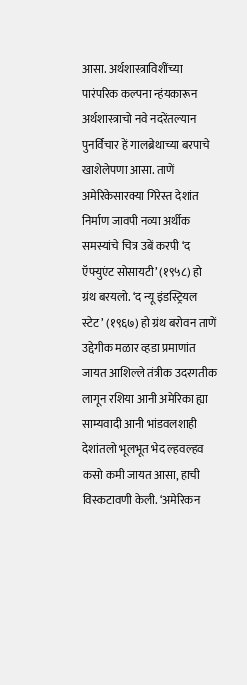आसा. अर्थशास्त्राविशींच्या पारंपरिक कल्पना न्हंयकारून अर्थशास्त्राचो नवे नदरेंतल्यान पुनर्विचार हें गालब्रेथाच्या बरपाचे खाशेलेपणा आसा. ताणें अमेरिकेसारक्या गिरेस्त देशांत निर्माण जावपी नव्या अर्थीक समस्यांचे चित्र उबें करपी ‘द ऍफ्युएंट सोसायटी’ (१९५८) हो ग्रंथ बरयलो. ‘द न्यू इंडस्ट्रियल स्टेट’ (१९६७) हो ग्रंथ बरोवन ताणें उद्देगीक मळार व्हडा प्रमाणांत जायत आशिल्ले तंत्रीक उदरगतीक लागून रशिया आनी अमेरिका ह्या साम्यवादी आनी भांडवलशाही देशांतलो भूलभूत भेद ल्हवल्हव कसो कमी जायत आसा, हाची विस्कटावणी केली. ‘अमेरिकन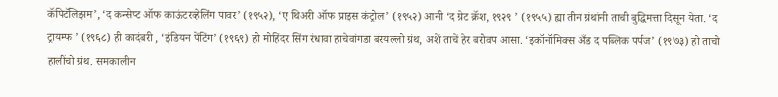कॅपिटॅलिझम’, ‘द कन्सेप्ट ऑफ काऊंटरव्हेलिंग पावर’ (१९५२), ‘ए थिअरी ऑफ प्राइस कंट्रोल’ (१९५२) आनी ‘द ग्रेट क्रॅश, १९२९ ’ (१९५५) ह्या तीन ग्रंथांनी ताची बुद्धिमत्ता दिसून येता. ‘द ट्रायम्फ ’ (१९६८) ही कादंबरी , ‘इंडियन पेंटिंग’ (१९६९) हो मोहिंदर सिंग रंधावा हाचेवांगडा बरयल्लो ग्रंथ, अशें ताचें हेर बरोवप आसा. ‘इकॉनॉमिक्स अँड द पब्लिक पर्पज’ (१९७३) हो ताचो हालींचो ग्रंथ. समकालीन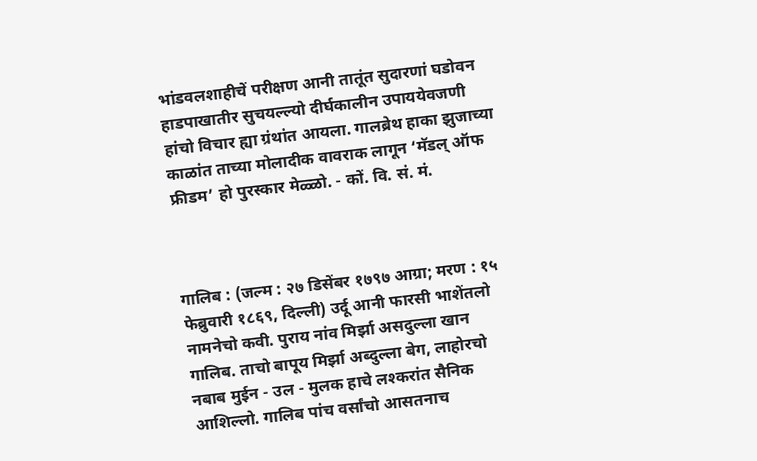भांडवलशाहीचें परीक्षण आनी तातूंत सुदारणां घडोवन हाडपाखातीर सुचयल्ल्यो दीर्घकालीन उपाययेवजणी हांचो विचार ह्या ग्रंथांत आयला. गालब्रेथ हाका झुजाच्या काळांत ताच्या मोलादीक वावराक लागून ‘मॅडल् ऑफ फ्रीडम’ हो पुरस्कार मेळ्ळो. - कों. वि. सं. मं.



गालिब : (जल्म : २७ डिसेंबर १७९७ आग्रा; मरण : १५ फेब्रुवारी १८६९, दिल्ली) उर्दू आनी फारसी भाशेंतलो नामनेचो कवी. पुराय नांव मिर्झा असदुल्ला खान गालिब. ताचो बापूय मिर्झा अब्दुल्ला बेग, लाहोरचो नबाब मुईन - उल - मुलक हाचे लश्करांत सैनिक आशिल्लो. गालिब पांच वर्सांचो आसतनाच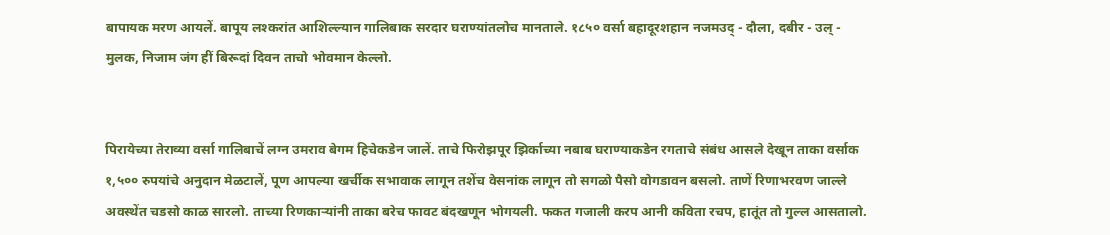बापायक मरण आयलें. बापूय लश्करांत आशिल्ल्यान गालिबाक सरदार घराण्यांतलोच मानताले. १८५० वर्सा बहादूरशहान नजमउद् - दौला, दबीर - उल् - मुलक, निजाम जंग हीं बिरूदां दिवन ताचो भोवमान केल्लो.


पिरायेच्या तेराव्या वर्सा गालिबाचें लग्न उमराव बेगम हिचेकडेन जालें. ताचे फिरोझपूर झिर्काच्या नबाब घराण्याकडेन रगताचे संबंध आसले देखून ताका वर्साक १,५०० रुपयांचे अनुदान मेळटालें, पूण आपल्या खर्चीक सभावाक लागून तशेंच वेसनांक लागून तो सगळो पैसो वोगडावन बसलो. ताणें रिणाभरवण जाल्ले अवस्थेंत चडसो काळ सारलो. ताच्या रिणकार्‍यांनी ताका बरेच फावट बंदखणून भोगयली. फकत गजाली करप आनी कविता रचप, हातूंत तो गुल्ल आसतालो.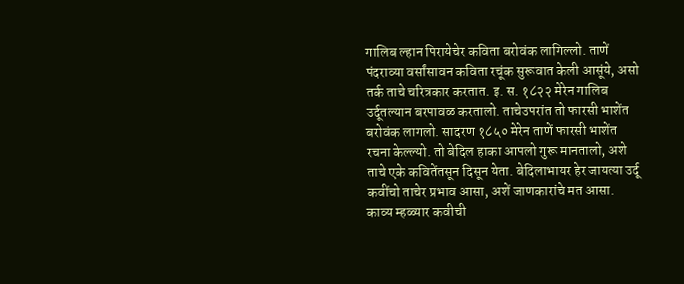गालिब ल्हान पिरायेचेर कविता बरोवंक लागिल्लो. ताणें पंदराव्या वर्सांसावन कविता रचूंक सुरूवात केली आसूंये, असो तर्क ताचे चरित्रकार करतात. इ. स. १८२२ मेरेन गालिब उर्दूतल्यान बरपावळ करतालो. ताचेउपरांत तो फारसी भाशेंत बरोवंक लागलो. सादरण १८५० मेरेन ताणें फारसी भाशेंत रचना केल्ल्यो. तो बेदिल हाका आपलो गुरू मानतालो, अशे ताचे एके कवितेंतसून दिसून येता. बेदिलाभायर हेर जायत्या उर्दू कवींचो ताचेर प्रभाव आसा, अशें जाणकारांचे मत आसा. काव्य म्हळ्यार कवीची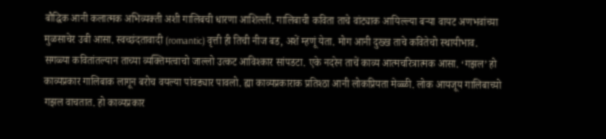बौद्धिक आनी कलात्मक अभिव्यक्ती अशी गालिबची धारणा आशिल्ली. गालिबाची कविता ताचे वांट्याक आयिल्ल्या बर्‍या वायट अणभवांच्या मुळसाचेर उबी आसा. स्वच्छंदतावादी (romantic) वृत्ती ही तिची नीज बड, अशें म्हणूं येता. मोग आनी दुख्ख ताचे कवितेचो स्थायीभाव. सगळ्या कवितांतल्यान ताच्या व्यक्तिमत्वाचो जाल्लो उत्कट आविश्कार सांपडटा. एके नदरेन ताचें काव्य आत्मचरित्रात्मक आसा. ‘गझल’ हो काव्यप्रकार गालिबाक लागून बरोच वयल्या पांवड्यार पावलो. ह्या काव्यप्रकाराक प्रतिश्ठा आनी लोकप्रियता मेळ्ळी. लोक आयजूय गालिबाच्यो गझल वाचतात. हो काव्यप्रकार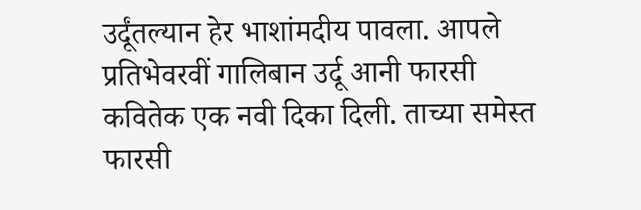उर्दूंतल्यान हेर भाशांमदीय पावला. आपले प्रतिभेवरवीं गालिबान उर्दू आनी फारसी कवितेक एक नवी दिका दिली. ताच्या समेस्त फारसी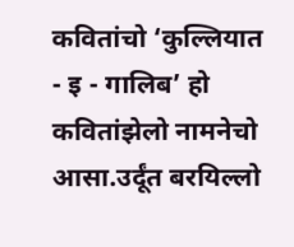कवितांचो ‘कुल्लियात - इ - गालिब’ हो कवितांझेलो नामनेचो आसा.उर्दूंत बरयिल्लो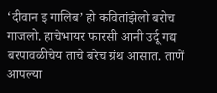‘दीवान इ गालिब’ हो कवितांझेलो बरोच गाजलो. हाचेभायर फारसी आनी उर्दू गद्य बरपावळीचेय ताचे बरेच ग्रंथ आसात. ताणें आपल्या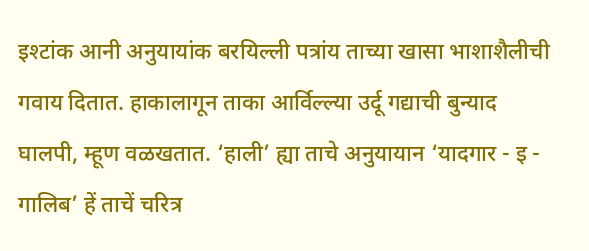इश्टांक आनी अनुयायांक बरयिल्ली पत्रांय ताच्या खासा भाशाशैलीची गवाय दितात. हाकालागून ताका आर्विल्ल्या उर्दू गद्याची बुन्याद घालपी, म्हूण वळखतात. ‘हाली’ ह्या ताचे अनुयायान ‘यादगार - इ - गालिब’ हें ताचें चरित्र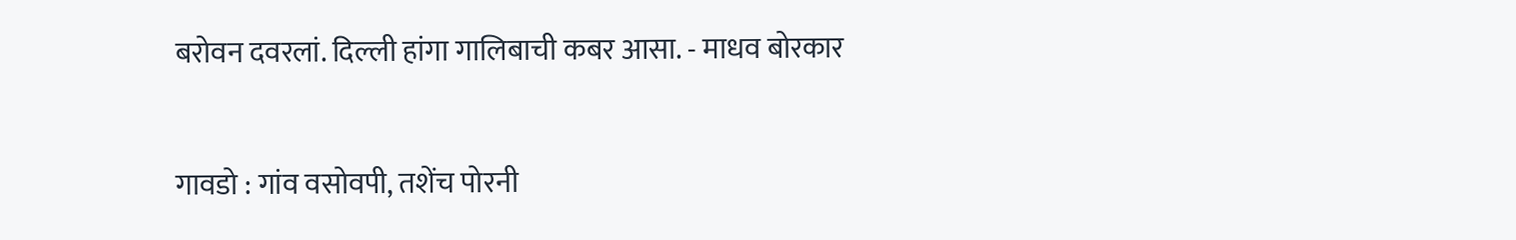बरोवन दवरलां. दिल्ली हांगा गालिबाची कबर आसा. - माधव बोरकार


गावडो : गांव वसोवपी, तशेंच पोरनी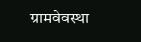ग्रामवेवस्था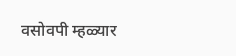वसोवपी म्हळ्यार